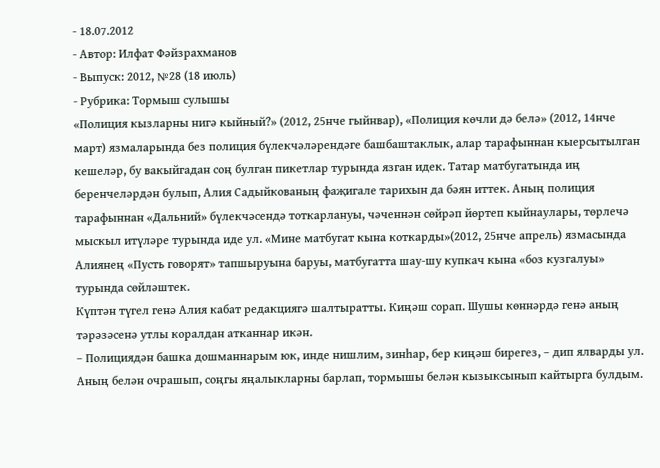- 18.07.2012
- Автор: Илфат Фәйзрахманов
- Выпуск: 2012, №28 (18 июль)
- Рубрика: Тормыш сулышы
«Полиция кызларны нигә кыйный?» (2012, 25нче гыйнвар), «Полиция көчли дә белә» (2012, 14нче март) язмаларында без полиция бүлекчәләрендәге башбаштаклык, алар тарафыннан кыерсытылган кешеләр, бу вакыйгадан соң булган пикетлар турында язган идек. Татар матбугатында иң беренчеләрдән булып, Алия Садыйкованың фаҗигале тарихын да бәян иттек. Аның полиция тарафыннан «Дальний» бүлекчәсендә тоткарлануы, чәченнән сөйрәп йөртеп кыйнаулары, төрлечә мыскыл итүләре турында иде ул. «Мине матбугат кына коткарды»(2012, 25нче апрель) язмасында Алиянең «Пусть говорят» тапшыруына баруы, матбугатта шау-шу купкач кына «боз кузгалуы» турында сөйләштек.
Күптән түгел генә Алия кабат редакциягә шалтыратты. Киңәш сорап. Шушы көннәрдә генә аның тәрәзәсенә утлы коралдан атканнар икән.
– Полициядән башка дошманнарым юк, инде нишлим, зинһар, бер киңәш бирегез, – дип ялварды ул.
Аның белән очрашып, соңгы яңалыкларны барлап, тормышы белән кызыксынып кайтырга булдым.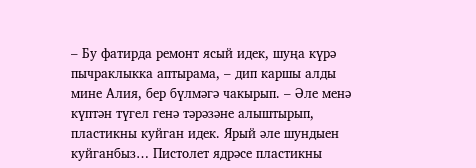– Бу фатирда ремонт ясый идек, шуңа күрә пычраклыкка аптырама, – дип каршы алды мине Алия, бер бүлмәгә чакырып. – Әле менә күптән түгел генә тәрәзәне алыштырып, пластикны куйган идек. Ярый әле шундыен куйганбыз… Пистолет ядрәсе пластикны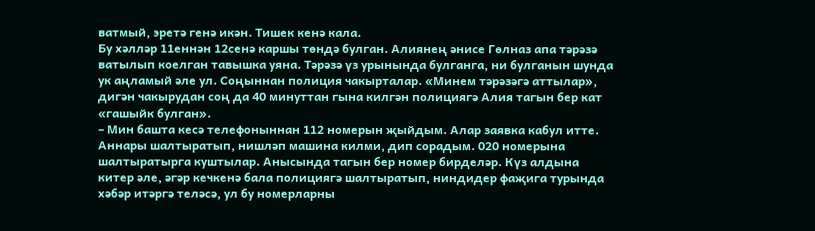ватмый, эретә генә икән. Тишек кенә кала.
Бу хәлләр 11еннән 12сенә каршы төндә булган. Алиянең әнисе Гөлназ апа тәрәзә ватылып коелган тавышка уяна. Тәрәзә үз урынында булганга, ни булганын шунда ук аңламый әле ул. Соңыннан полиция чакырталар. «Минем тәрәзәгә аттылар», дигән чакырудан соң да 40 минуттан гына килгән полициягә Алия тагын бер кат «гашыйк булган».
– Мин башта кесә телефоныннан 112 номерын җыйдым. Алар заявка кабул итте. Аннары шалтыратып, нишләп машина килми, дип сорадым. 020 номерына шалтыратырга куштылар. Анысында тагын бер номер бирделәр. Күз алдына китер әле, әгәр кечкенә бала полициягә шалтыратып, ниндидер фаҗига турында хәбәр итәргә теләсә, ул бу номерларны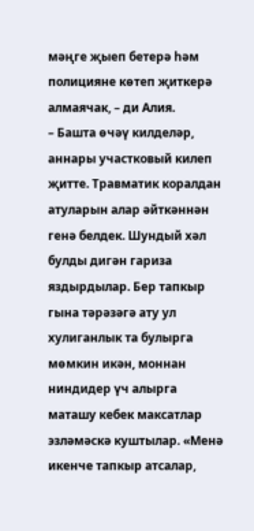мәңге җыеп бетерә һәм полицияне көтеп җиткерә алмаячак, – ди Алия.
– Башта өчәү килделәр, аннары участковый килеп җитте. Травматик коралдан атуларын алар әйткәннән генә белдек. Шундый хәл булды дигән гариза яздырдылар. Бер тапкыр гына тәрәзәгә ату ул хулиганлык та булырга мөмкин икән, моннан ниндидер үч алырга маташу кебек максатлар эзләмәскә куштылар. «Менә икенче тапкыр атсалар,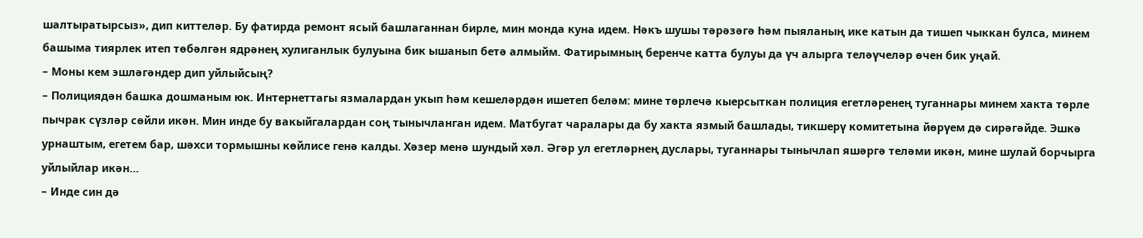шалтыратырсыз», дип киттеләр. Бу фатирда ремонт ясый башлаганнан бирле, мин монда куна идем. Нәкъ шушы тәрәзәгә һәм пыяланың ике катын да тишеп чыккан булса, минем башыма тиярлек итеп төбәлгән ядрәнең хулиганлык булуына бик ышанып бетә алмыйм. Фатирымның беренче катта булуы да үч алырга теләүчеләр өчен бик уңай.
– Моны кем эшләгәндер дип уйлыйсың?
– Полициядән башка дошманым юк. Интернеттагы язмалардан укып һәм кешеләрдән ишетеп беләм: мине төрлечә кыерсыткан полиция егетләренең туганнары минем хакта төрле пычрак сүзләр сөйли икән. Мин инде бу вакыйгалардан соң тынычланган идем. Матбугат чаралары да бу хакта язмый башлады, тикшерү комитетына йөрүем дә сирәгәйде. Эшкә урнаштым, егетем бар, шәхси тормышны көйлисе генә калды. Хәзер менә шундый хәл. Әгәр ул егетләрнең дуслары, туганнары тынычлап яшәргә теләми икән, мине шулай борчырга уйлыйлар икән…
– Инде син дә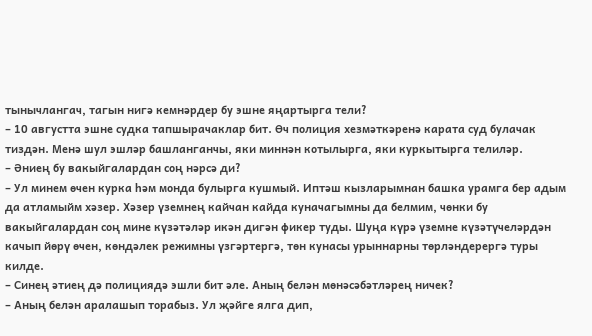тынычлангач, тагын нигә кемнәрдер бу эшне яңартырга тели?
– 10 августта эшне судка тапшырачаклар бит. Өч полиция хезмәткәренә карата суд булачак тиздән. Менә шул эшләр башланганчы, яки миннән котылырга, яки куркытырга телиләр.
– Әниең бу вакыйгалардан соң нәрсә ди?
– Ул минем өчен курка һәм монда булырга кушмый. Иптәш кызларымнан башка урамга бер адым да атламыйм хәзер. Хәзер үземнең кайчан кайда куначагымны да белмим, чөнки бу вакыйгалардан соң мине күзәтәләр икән дигән фикер туды. Шуңа күрә үземне күзәтүчеләрдән качып йөрү өчен, көндәлек режимны үзгәртергә, төн кунасы урыннарны төрләндерергә туры килде.
– Синең әтиең дә полициядә эшли бит әле. Аның белән мөнәсәбәтләрең ничек?
– Аның белән аралашып торабыз. Ул җәйге ялга дип,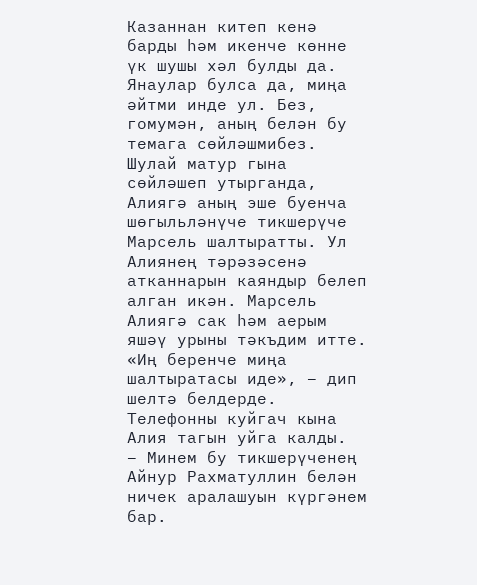Казаннан китеп кенә барды һәм икенче көнне үк шушы хәл булды да. Янаулар булса да, миңа әйтми инде ул. Без, гомумән, аның белән бу темага сөйләшмибез.
Шулай матур гына сөйләшеп утырганда, Алиягә аның эше буенча шөгыльләнүче тикшерүче Марсель шалтыратты. Ул Алиянең тәрәзәсенә атканнарын каяндыр белеп алган икән. Марсель Алиягә сак һәм аерым яшәү урыны тәкъдим итте. «Иң беренче миңа шалтыратасы иде», – дип шелтә белдерде.
Телефонны куйгач кына Алия тагын уйга калды.
– Минем бу тикшерүченең Айнур Рахматуллин белән ничек аралашуын күргәнем бар.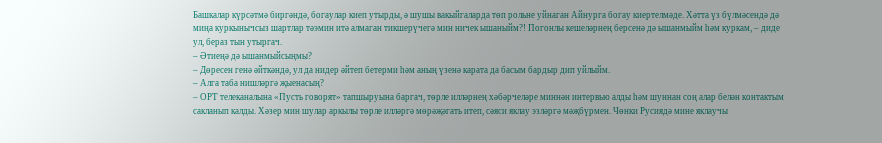Башкалар күрсәтмә биргәндә, богаулар киеп утырды, ә шушы вакыйгаларда төп рольне уйнаган Айнурга богау киертелмәде. Хәтта үз бүлмәсендә дә миңа куркынычсыз шартлар тәэмин итә алмаган тикшерүчегә мин ничек ышаныйм?! Погонлы кешеләрнең берсенә дә ышанмыйм һәм куркам, – диде ул, бераз тын утыргач.
– Әтиеңә дә ышанмыйсыңмы?
– Дөресен генә әйткәндә, ул да нидер әйтеп бетерми һәм аның үзенә карата да басым бардыр дип уйлыйм.
– Алга таба нишләргә җыенасың?
– ОРТ телеканалына «Пусть говорят» тапшыруына баргач, төрле илләрнең хәбәрчеләре миннән интервью алды һәм шуннан соң алар белән контактым сакланып калды. Хәзер мин шулар аркылы төрле илләргә мөрәҗәгать итеп, сәяси яклау эзләргә мәҗбүрмен. Чөнки Русиядә мине яклаучы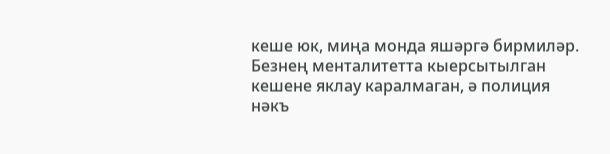кеше юк, миңа монда яшәргә бирмиләр. Безнең менталитетта кыерсытылган кешене яклау каралмаган, ә полиция нәкъ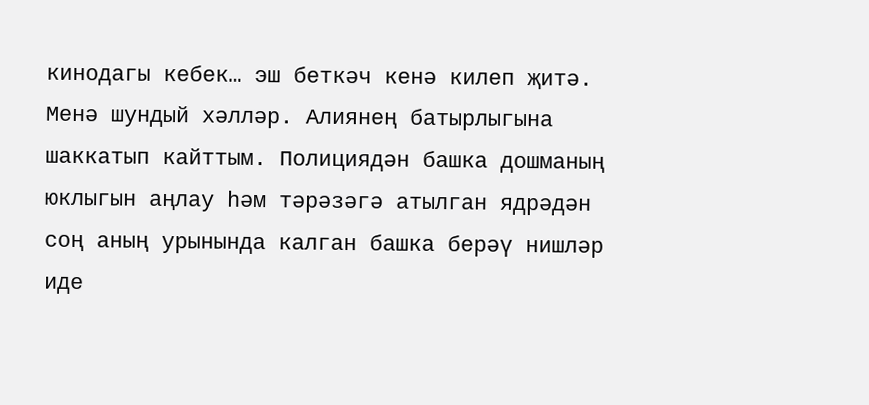кинодагы кебек… эш беткәч кенә килеп җитә.
Менә шундый хәлләр. Алиянең батырлыгына шаккатып кайттым. Полициядән башка дошманың юклыгын аңлау һәм тәрәзәгә атылган ядрәдән соң аның урынында калган башка берәү нишләр иде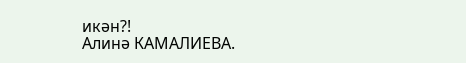икән?!
Алинә КАМАЛИЕВА.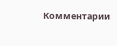Комментарии